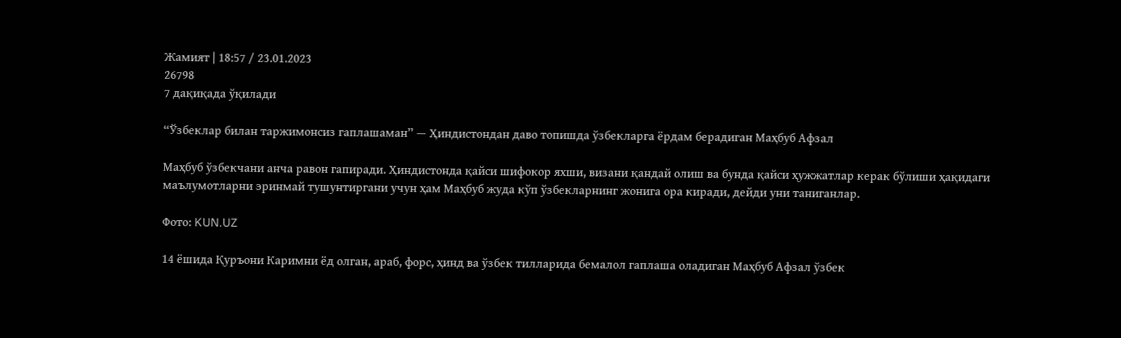Жамият | 18:57 / 23.01.2023
26798
7 дақиқада ўқилади

“Ўзбеклар билан таржимонсиз гаплашаман” — Ҳиндистондан даво топишда ўзбекларга ёрдам берадиган Маҳбуб Афзал

Маҳбуб ўзбекчани анча равон гапиради. Ҳиндистонда қайси шифокор яхши, визани қандай олиш ва бунда қайси ҳужжатлар керак бўлиши ҳақидаги маълумотларни эринмай тушунтиргани учун ҳам Маҳбуб жуда кўп ўзбекларнинг жонига ора киради, дейди уни таниганлар.

Фото: KUN.UZ

14 ёшида Қуръони Каримни ёд олган, араб, форс, ҳинд ва ўзбек тилларида бемалол гаплаша оладиган Маҳбуб Афзал ўзбек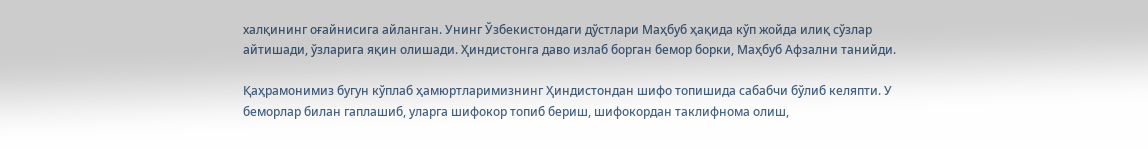халқининг оғайнисига айланган. Унинг Ўзбекистондаги дўстлари Маҳбуб ҳақида кўп жойда илиқ сўзлар айтишади, ўзларига яқин олишади. Ҳиндистонга даво излаб борган бемор борки, Маҳбуб Афзални танийди.

Қаҳрамонимиз бугун кўплаб ҳамюртларимизнинг Ҳиндистондан шифо топишида сабабчи бўлиб келяпти. У беморлар билан гаплашиб, уларга шифокор топиб бериш, шифокордан таклифнома олиш,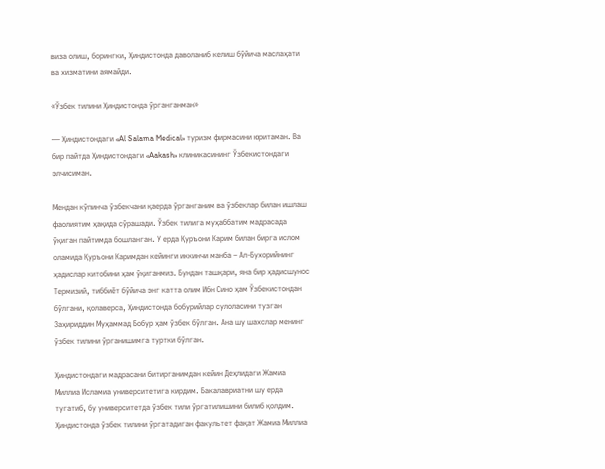виза олиш, борингки, Ҳиндистонда даволаниб келиш бўйича маслаҳати ва хизматини аямайди.

«Ўзбек тилини Ҳиндистонда ўрганганман»

— Ҳиндистондаги «Al Salama Medical» туризм фирмасини юритаман. Ва бир пайтда Ҳиндистондаги «Aakash» клиникасининг Ўзбекистондаги элчисиман.

Мендан кўпинча ўзбекчани қаерда ўрганганим ва ўзбеклар билан ишлаш фаолиятим ҳақида сўрашади. Ўзбек тилига муҳаббатим мадрасада ўқиган пайтимда бошланган. У ерда Қуръони Карим билан бирга ислом оламида Қуръони Каримдан кейинги иккинчи манба – Ал-Бухорийнинг ҳадислар китобини ҳам ўқиганмиз. Бундан ташқари, яна бир ҳадисшунос Термизий, тиббиёт бўйича энг катта олим Ибн Сино ҳам Ўзбекистондан бўлгани, қолаверса, Ҳиндистонда бобурийлар сулоласини тузган Заҳириддин Муҳаммад Бобур ҳам ўзбек бўлган. Ана шу шахслар менинг ўзбек тилини ўрганишимга туртки бўлган.

Ҳиндистондаги мадрасани битирганимдан кейин Деҳлидаги Жамиа Миллиа Исламиа университетига кирдим. Бакалавриатни шу ерда тугатиб, бу университетда ўзбек тили ўргатилишини билиб қолдим. Ҳиндистонда ўзбек тилини ўргатадиган факультет фақат Жамиа Миллиа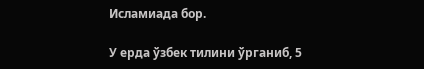Исламиада бор.

У ерда ўзбек тилини ўрганиб, 5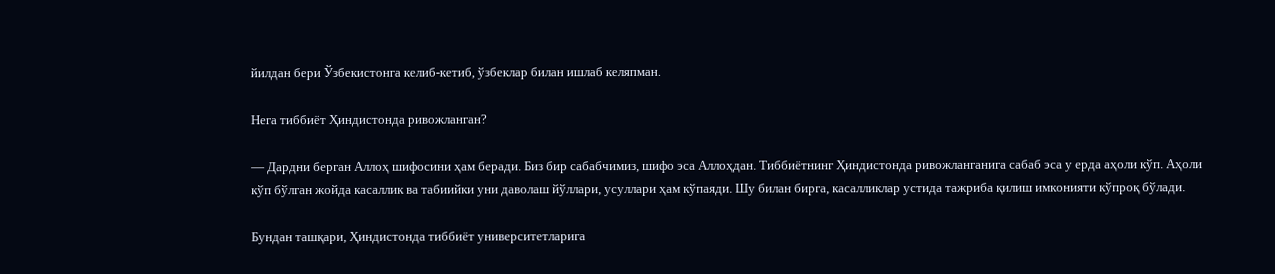йилдан бери Ўзбекистонга келиб-кетиб, ўзбеклар билан ишлаб келяпман.

Нега тиббиёт Ҳиндистонда ривожланган?

— Дардни берган Аллоҳ шифосини ҳам беради. Биз бир сабабчимиз, шифо эса Аллоҳдан. Тиббиётнинг Ҳиндистонда ривожланганига сабаб эса у ерда аҳоли кўп. Аҳоли кўп бўлган жойда касаллик ва табиийки уни даволаш йўллари, усуллари ҳам кўпаяди. Шу билан бирга, касалликлар устида тажриба қилиш имконияти кўпроқ бўлади.

Бундан ташқари, Ҳиндистонда тиббиёт университетларига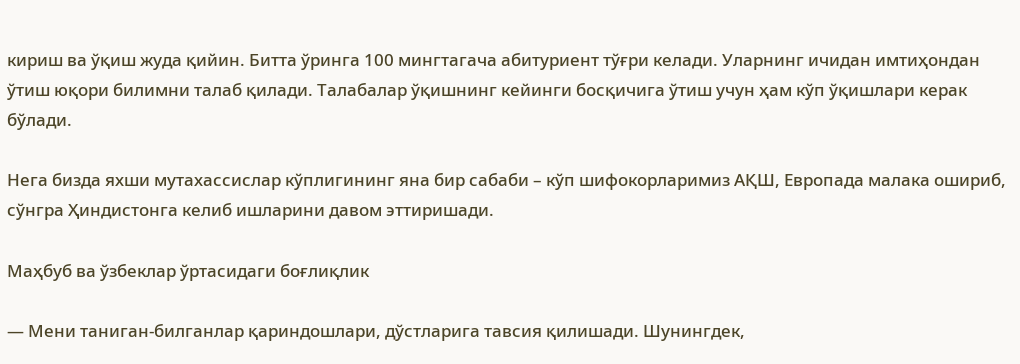кириш ва ўқиш жуда қийин. Битта ўринга 100 мингтагача абитуриент тўғри келади. Уларнинг ичидан имтиҳондан ўтиш юқори билимни талаб қилади. Талабалар ўқишнинг кейинги босқичига ўтиш учун ҳам кўп ўқишлари керак бўлади.

Нега бизда яхши мутахассислар кўплигининг яна бир сабаби – кўп шифокорларимиз АҚШ, Европада малака ошириб, сўнгра Ҳиндистонга келиб ишларини давом эттиришади.

Маҳбуб ва ўзбеклар ўртасидаги боғлиқлик

— Мени таниган-билганлар қариндошлари, дўстларига тавсия қилишади. Шунингдек,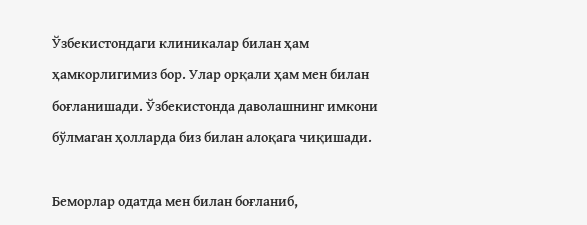Ўзбекистондаги клиникалар билан ҳам ҳамкорлигимиз бор. Улар орқали ҳам мен билан боғланишади. Ўзбекистонда даволашнинг имкони бўлмаган ҳолларда биз билан алоқага чиқишади.

Беморлар одатда мен билан боғланиб,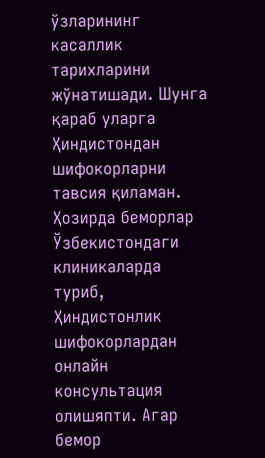ўзларининг касаллик тарихларини жўнатишади. Шунга қараб уларга Ҳиндистондан шифокорларни тавсия қиламан. Ҳозирда беморлар Ўзбекистондаги клиникаларда туриб, Ҳиндистонлик шифокорлардан онлайн консультация олишяпти. Агар бемор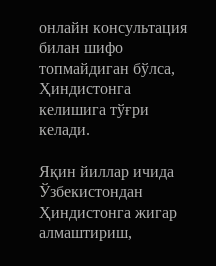онлайн консультация билан шифо топмайдиган бўлса, Ҳиндистонга келишига тўғри келади.

Яқин йиллар ичида Ўзбекистондан Ҳиндистонга жигар алмаштириш,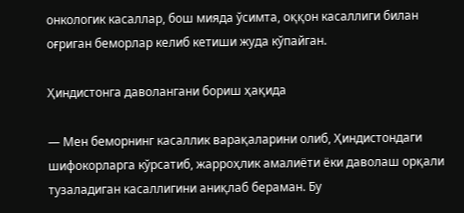онкологик касаллар, бош мияда ўсимта, оққон касаллиги билан оғриган беморлар келиб кетиши жуда кўпайган.

Ҳиндистонга даволангани бориш ҳақида

— Мен беморнинг касаллик варақаларини олиб, Ҳиндистондаги шифокорларга кўрсатиб, жарроҳлик амалиёти ёки даволаш орқали тузаладиган касаллигини аниқлаб бераман. Бу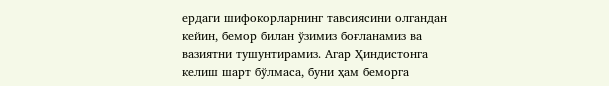ердаги шифокорларнинг тавсиясини олгандан кейин, бемор билан ўзимиз боғланамиз ва вазиятни тушунтирамиз. Агар Ҳиндистонга келиш шарт бўлмаса, буни ҳам беморга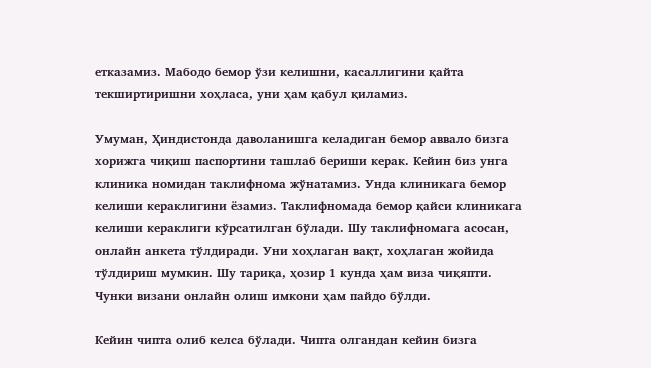етказамиз. Мабодо бемор ўзи келишни, касаллигини қайта текширтиришни хоҳласа, уни ҳам қабул қиламиз.

Умуман, Ҳиндистонда даволанишга келадиган бемор аввало бизга хорижга чиқиш паспортини ташлаб бериши керак. Кейин биз унга клиника номидан таклифнома жўнатамиз. Унда клиникага бемор келиши кераклигини ёзамиз. Таклифномада бемор қайси клиникага келиши кераклиги кўрсатилган бўлади. Шу таклифномага асосан, онлайн анкета тўлдиради. Уни хоҳлаган вақт, хоҳлаган жойида тўлдириш мумкин. Шу тариқа, ҳозир 1 кунда ҳам виза чиқяпти. Чунки визани онлайн олиш имкони ҳам пайдо бўлди.

Кейин чипта олиб келса бўлади. Чипта олгандан кейин бизга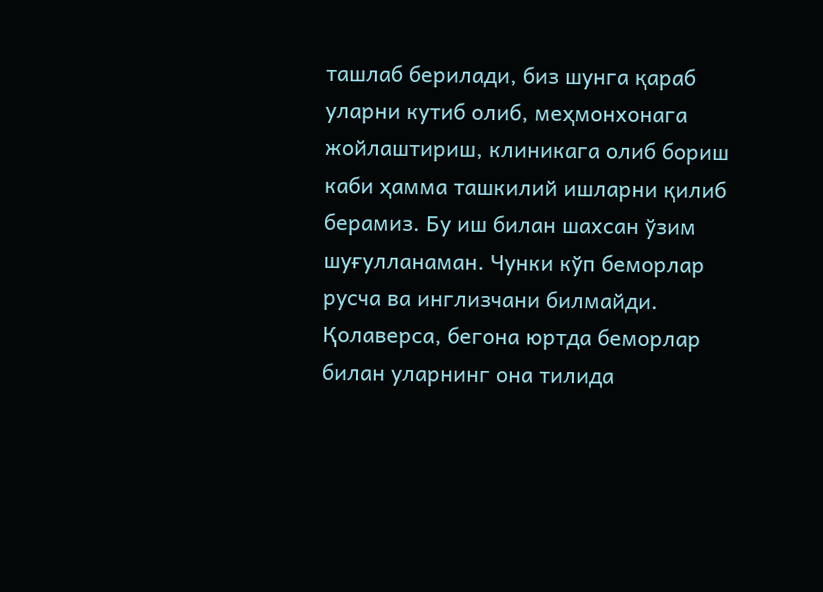ташлаб берилади, биз шунга қараб уларни кутиб олиб, меҳмонхонага жойлаштириш, клиникага олиб бориш каби ҳамма ташкилий ишларни қилиб берамиз. Бу иш билан шахсан ўзим шуғулланаман. Чунки кўп беморлар русча ва инглизчани билмайди. Қолаверса, бегона юртда беморлар билан уларнинг она тилида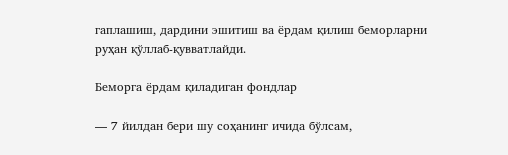гаплашиш, дардини эшитиш ва ёрдам қилиш беморларни руҳан қўллаб-қувватлайди.

Беморга ёрдам қиладиган фондлар

— 7 йилдан бери шу соҳанинг ичида бўлсам,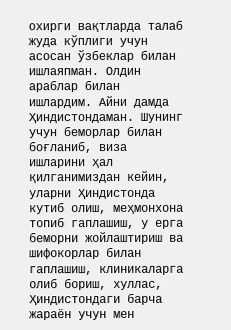охирги вақтларда талаб жуда кўплиги учун асосан ўзбеклар билан ишлаяпман. Олдин араблар билан ишлардим. Айни дамда Ҳиндистондаман. Шунинг учун беморлар билан боғланиб, виза ишларини ҳал қилганимиздан кейин, уларни Ҳиндистонда кутиб олиш, меҳмонхона топиб гаплашиш, у ерга беморни жойлаштириш ва шифокорлар билан гаплашиш, клиникаларга олиб бориш, хуллас, Ҳиндистондаги барча жараён учун мен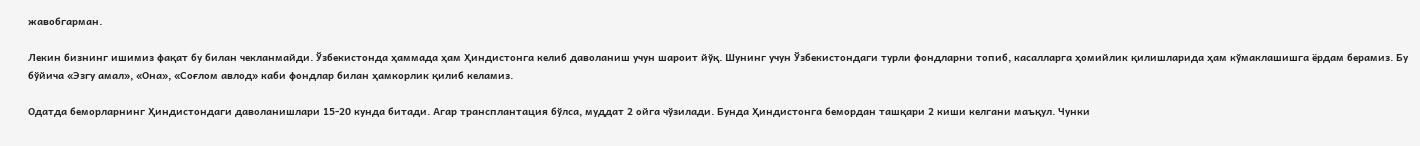жавобгарман.

Лекин бизнинг ишимиз фақат бу билан чекланмайди. Ўзбекистонда ҳаммада ҳам Ҳиндистонга келиб даволаниш учун шароит йўқ. Шунинг учун Ўзбекистондаги турли фондларни топиб, касалларга ҳомийлик қилишларида ҳам кўмаклашишга ёрдам берамиз. Бу бўйича «Эзгу амал», «Она», «Соғлом авлод» каби фондлар билан ҳамкорлик қилиб келамиз.

Одатда беморларнинг Ҳиндистондаги даволанишлари 15-20 кунда битади. Агар трансплантация бўлса, муддат 2 ойга чўзилади. Бунда Ҳиндистонга бемордан ташқари 2 киши келгани маъқул. Чунки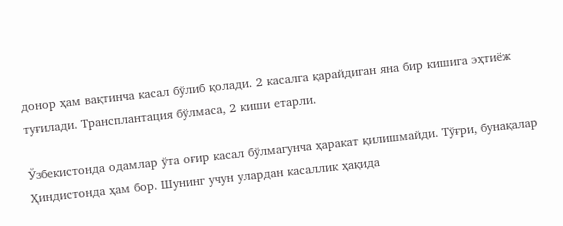донор ҳам вақтинча касал бўлиб қолади. 2 касалга қарайдиган яна бир кишига эҳтиёж туғилади. Трансплантация бўлмаса, 2 киши етарли.

Ўзбекистонда одамлар ўта оғир касал бўлмагунча ҳаракат қилишмайди. Тўғри, бунақалар Ҳиндистонда ҳам бор. Шунинг учун улардан касаллик ҳақида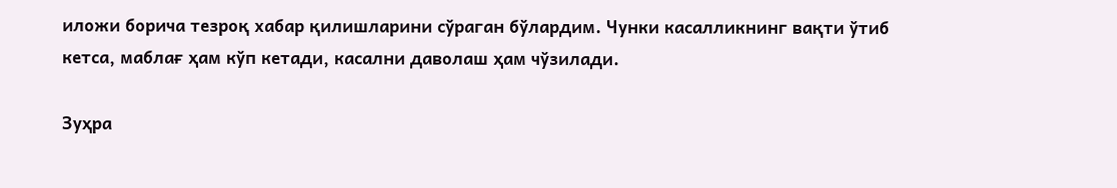иложи борича тезроқ хабар қилишларини сўраган бўлардим. Чунки касалликнинг вақти ўтиб кетса, маблағ ҳам кўп кетади, касални даволаш ҳам чўзилади.

Зуҳра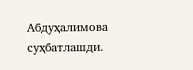Абдуҳалимова суҳбатлашди.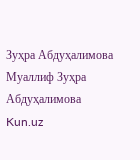Зуҳра Абдуҳалимова
Муаллиф Зуҳра Абдуҳалимова
Kun.uz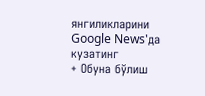янгиликларини Google News'да кузатинг
+ Обуна бўлиш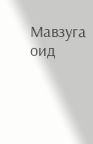Мавзуга оид